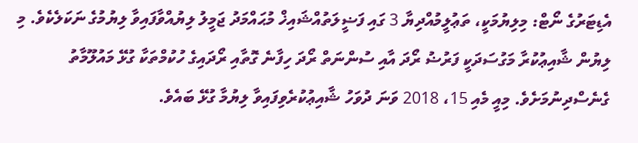އެޑިޓަރުގެ ނޯޓް: މިލިޔުމަކީ، ތަޢުލީމުއްދިޔާ 3 ގައި ފަޟީލަތުއްޝައިޚް މުޙައްމަދު ޖަމީލު ލިޔުއްވާފައިވާ ލިޔުމުގެ ނަކަލެކެވެ. މި ލިޔުން ޝާއިޢުކުރާ މަގުސަދަކީ ފަރުޟު ރޯދަ އާއި ސުންނަތް ރޯދަ ހިފާނެ ގޮތާއި ރޯދައިގެ ހުކުމްތަކާ ގުޅޭ މައުލޫމާތު ގެނެސްދިނުމަށެވެ. މިއީ މެއި 15، 2018 ވަނަ ދުވަހު ޝާއިޢުކުރެވިފައިވާ ލިޔުމާ ގުޅޭ ބައެވެ.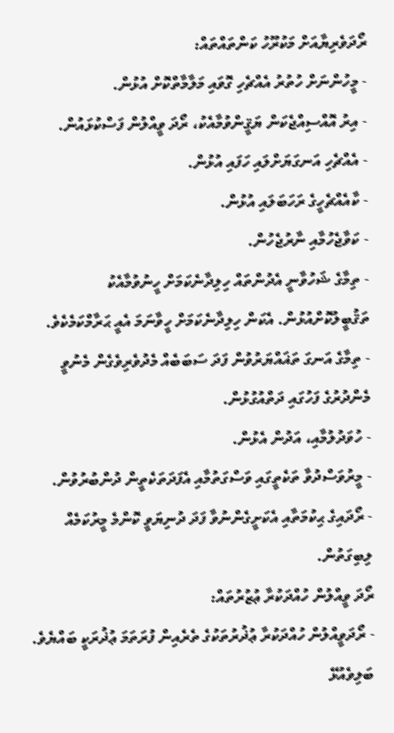ރޯދަވެރިޔާއަށް މަކުރޫހު ކަންތައްތައް:
- މީހުންނަށް ހުތުރު އެއްޗެހި ގޮވައި މަލާމާތްކޮށް އުޅުން.
- އިރު އޮއްސިއްޖެކަން ޔަޤީންވުމާއެކު، ރޯދަ ވީއްލުން ފަސްކުޅައުން.
- އެއްޗެހި އަނގަޔަށްލައި ހަފައި އުޅުން.
- ކާއެއްޗެހީގެ ރަހަބަލައި އުޅުން.
- ކަވާޖެހުމާއި ނާރުޖެހުން.
- ތިމާގެ ޝަހުވާނީ އެދުންތައް ހިލިދާނެކަމަށް ހީނުވުމާއެކު ތަޤުބީލުކޮށްއުޅުން. އެކަން ހިލިދާނެކަމަށް ހީވާނަމަ އެއީ ޙަރާމްކަމެކެވެ.
- ތިމާގެ އަނގަ ތަޣައްޔަރުވުން ފަދަ ސަބަބެއް މެދުވެރިވެގެން މެނުވީ މެންދުރުގެ ފަހުގައި ދަތްއުގުޅުން.
- ހުވަދުލުމާއި، އަދުން އެޅުން.
- މީރުވަސްދުވާ ތަކެތީގައި ވަސްގަތުމާއި އެފަދަތަކެތީން ދުންބުރުވުން.
- ރޯދައިގެ ޙިކުމަތާއި އެކަށީގެންނުވާ ފަދަ ދުނިޔަވީ ކޮންމެ މީރުކަމެއް ލިބިގަތުން.
ރޯދަ ވީއްލުން ހުއްދަކުރާ ޢުޒުރުތައް:
- ރޯދަވީއްލުން ހުއްދަކުރާ ޢުޛުރުތަކުގެ ތެރެއިން ފުރަތަމަ ޢުޛުރަކީ ބައްޔެވެ. ބަލިވެއުޅޭ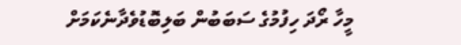މީހާ ރޯދަ ހިފުމުގެ ސަބަބުން ބަލިބޮޑުވެދާނެކަމަށް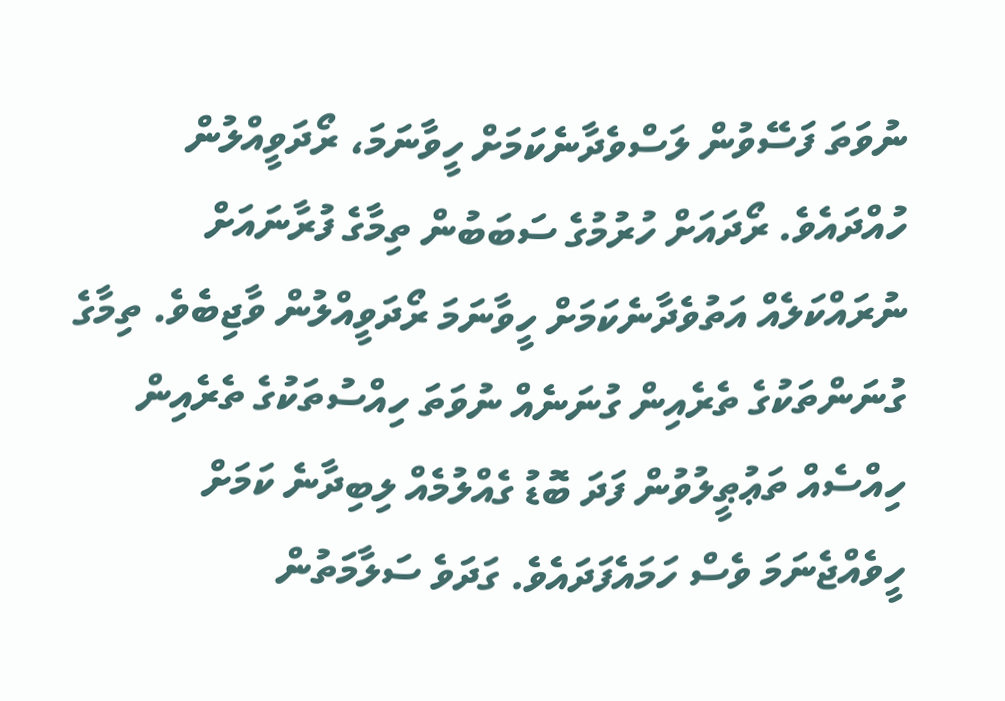ނުވަތަ ފަސޭވުން ލަސްވެދާނެކަމަށް ހީވާނަމަ، ރޯދަވީއްލުން ހުއްދައެވެ. ރޯދައަށް ހުރުމުގެ ސަބަބުން ތިމާގެ ފުރާނައަށް ނުރައްކަލެއް އަތުވެދާނެކަމަށް ހީވާނަމަ ރޯދަވީއްލުން ވާޖިބެވެ. ތިމާގެ ގުނަންތަކުގެ ތެރެއިން ގުނަނެއް ނުވަތަ ހިއްސުތަކުގެ ތެރެއިން ހިއްސެއް ތަޢުޠީލުވުން ފަދަ ބޮޑު ގެއްލުމެއް ލިބިދާނެ ކަމަށް ހީވެއްޖެނަމަ ވެސް ހަމައެފަދައެވެ. ގަދަވެ ސަލާމަތުން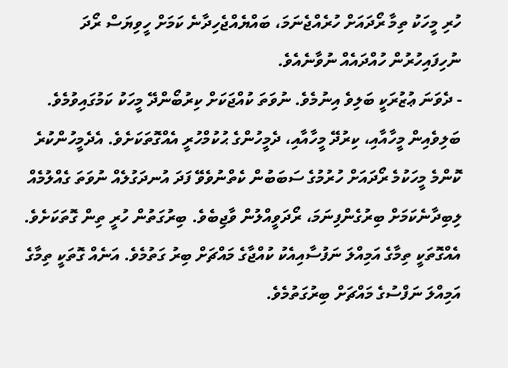ހުރި މީހަކު ތިމާ ރޯދައަށް ހުރެއްޖެނަމަ، ބައްޔެއްޖެހިދާނެ ކަމަށް ހީވިޔަސް ރޯދަ ނުހިފައިހުރުން ހުއްދައެއް ނުވާނެއެވެ.
- ދެވަނަ ޢުޒުރަކީ ބަލިވެ އިނުމެވެ. ނުވަތަ ކުއްޖަކަށް ކިރުބޯންދޭ މީހަކު ކަމުގައިވުމެވެ. ބަލިވެއިން މީހާއާއި، ކިރުދޭ މީހާއާއި، ދެމީހުންގެ ޙުކުމްހުރީ އެއްގޮތަކަށެވެ. އެދެމީހުންކުރެ ކޮންމެ މީހަކުމެ ރޯދައަށް ހުރުމުގެ ސަބަބުން ކެތްނުވެވޭ ފަދަ އުނދަގުލެއް ނުވަތަ ގެއްލުމެއް ލިބިދާނެކަމަށް ބިރުގެންފިނަމަ، ރޯދަވީއްލުން ވާޖިބެވެ. ބިރުގަތުން ހުރީ ތިން ގޮތަކަށެވެ. އެއްގޮތަކީ ތިމާގެ އަމިއްލަ ނަފުސާއިއެކު ކުއްޖާގެ މައްޗަށް ބިރު ގަތުމެވެ. އަނެއް ގޮތަކީ ތިމާގެ އަމިއްލަ ނަފްސުގެ މައްޗަށް ބިރުގަތުމެވެ.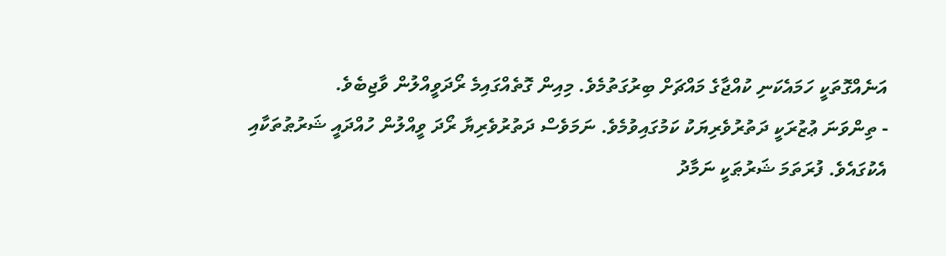އަނެއްގޮތަކީ ހަމައެކަނި ކުއްޖާގެ މައްޗަށް ބިރުގަތުމެވެ. މިއިން ގޮތެއްގައިމެ ރޯދަވީއްލުން ވާޖިބެވެ.
- ތިންވަނަ ޢުޒުރަކީ ދަތުރުވެރިޔަކު ކަމުގައިވުމެވެ. ނަމަވެސް ދަތުރުވެރިޔާ ރޯދަ ވީއްލުން ހުއްދައީ ޝަރުޠުތަކާއި އެކުގައެވެ. ފުރަތަމަ ޝަރުޠަކީ ނަމާދު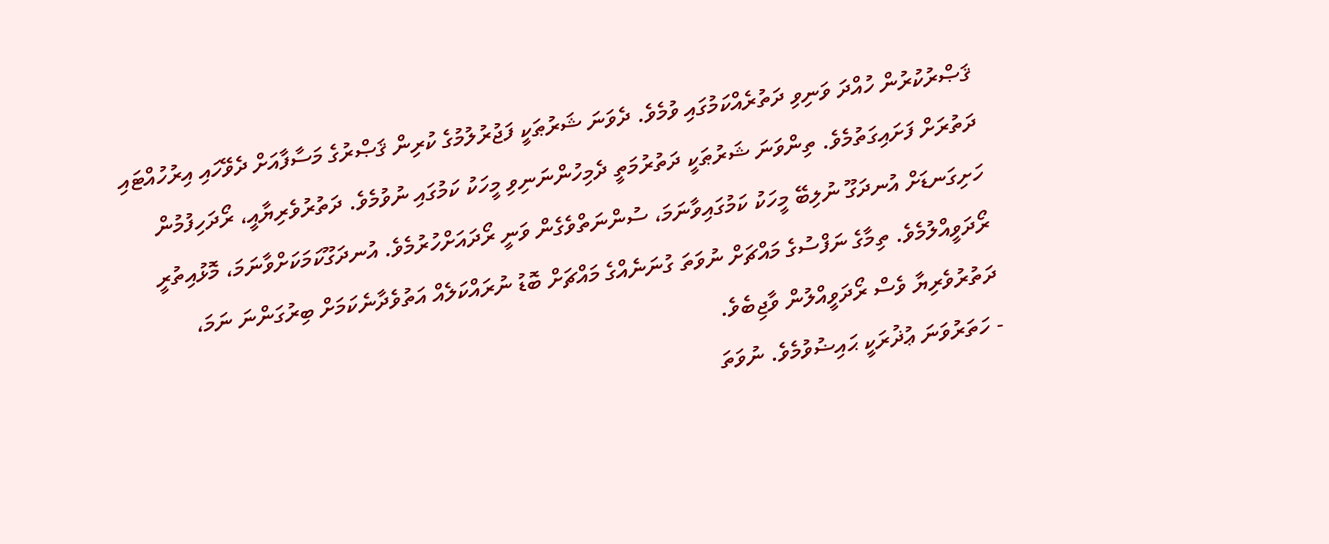ޤަޞްރުކުރުން ހުއްދަ ވަނިވި ދަތުރެއްކަމުގައި ވުމެވެ. ދެވަނަ ޝަރުޠަކީ ފަޖުރުލުމުގެ ކުރިން ޤަޞްރުގެ މަސާފާއަށް ދެވޭހައި އިރުހުއްޓައި ދަތުރަށް ފަށައިގަތުމެވެ. ތިންވަނަ ޝަރުޠަކީ ދަތުރުމަތީ ދެމިހުންނަނިވި މީހަކު ކަމުގައި ނުވުމެވެ. ދަތުރުވެރިޔާއީ، ރޯދަހިފުމުން ހަށިގަނޑަށް އުނދަގޫ ނުލިބޭ މީހަކު ކަމުގައިވާނަމަ، ސުންނަތްވެގެން ވަނީ ރޯދައަށްހުރުމެވެ. އުނދަގޫކަމަކަށްވާނަމަ، މޮޅުއިތުރީ ރޯދަވީއްލުމެވެ. ތިމާގެ ނަފްސުގެ މައްޗަށް ނުވަތަ ގުނަނެއްގެ މައްޗަށް ބޮޑު ނުރައްކަލެއް އަތުވެދާނެކަމަށް ބިރުގަންނަ ނަމަ، ދަތުރުވެރިޔާ ވެސް ރޯދަވީއްލުން ވާޖިބެވެ.
- ހަތަރުވަނަ ޢުޛުރަކީ ޙައިޟުވުމެވެ. ނުވަތަ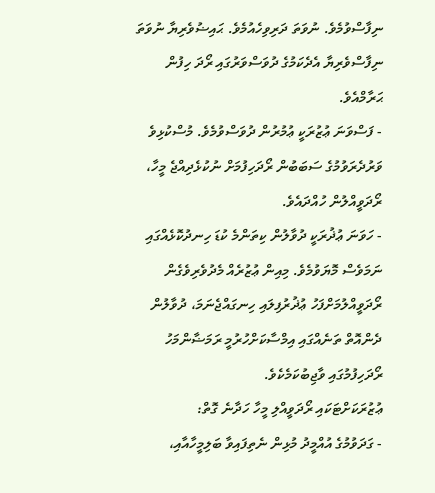ނިފާސްވުމެވެ. ނުވަތަ ދަރިވިހެއުމެވެ. ޙައިޟުވެރިޔާ ނުވަތަ ނިފާސްވެރިޔާ އެދެކަމުގެ ދުވަސްވަރުގައި ރޯދަ ހިފުން ޙަރާމްއެވެ.
- ފަސްވަނަ ޢުޒުރަކީ ޢުމުރުން ދުވަސްވުމެވެ. މުސްކުޅިވެ ވަރުދެރަވުމުގެ ސަބަބުން ރޯދަހިފުމަށް ނުކުޅެދިއްޖެ މީހާ، ރޯދަވީއްލުން ހުއްދައެވެ.
- ހަވަނަ ޢުޛުރަކީ ދުވާލުން ކިތަންމެ ކުޑަ ހިނދުކޮޅެއްގައި ނަމަވެސް މޮޔަވުމެވެ. މިއިން ޢުޒުރެއް މެދުވެރިވެގެން ރޯދަވީއްލުމަށްފަހު ޢުޛުރުފިލައި ހިނގައްޖެނަމަ، ދުވާލުން ދެންއޮތް ތަނެއްގައި އިމްސާކަށްހުރުމީ ރަމަޟާންމަހު ރޯދަހިފުމުގައި ވާޖިބުކަމެކެވެ.
ޢުޒުރަކަށްޓަކައި ރޯދަވީއްލި މީހާ ހަދާނެ ގޮތް:
- ގަދަވުމުގެ އުއްމީދު މުޅިން ނެތިފައިވާ ބަލިމީހާއާއި،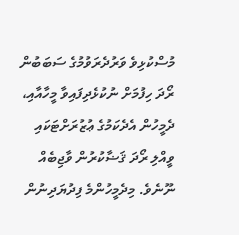މުސްކުޅިވެ ވަރުދެރަވުމުގެ ސަބަބުން ރޯދަ ހިފުމަށް ނުކުޅެދިފައިވާ މީހާއާއި، ދެމީހުން އެދެކަމުގެ ޢުޒުރަށްޓަކައި ވީއްލި ރޯދަ ޤަޟާކުރުން ވާޖިބެއް ނޫނެވެ. މިދެމީހުންމެ ފިދުޔަދިނުން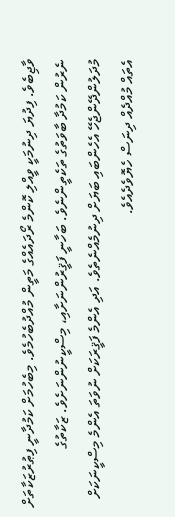ވާޖިބެވެ. ފިދުޔަ ދިނުމަކީ ވީއްލި ކޮންމެ ރޯދައެއްގެ މަތީން މުއްދުބެހުމެވެ. މިބެހުމަށް ކަމުދާނީ ފިޠުރުޒަކާތަށް ނެރުން ކަމުދާ ބާވަތުގެ ތަކެތީންނެވެ. ބަހާނީ ފަޤީރުންނަށާއި، މިސްކީނުންނަށެވެ. ޒަކާތުގެ މުދަލުންދޭންޖެހޭ އެހެންބައި ބަޔަށް ދިނުމެއްނެތެވެ. އަދި އެންމެ ފަޤީރަކަށް ނުވަތަ އެންމެ މިސްކީނަކަށް އެތައް މުއްދެއް ދިނަސް ހެޔޮވެދެއެވެ.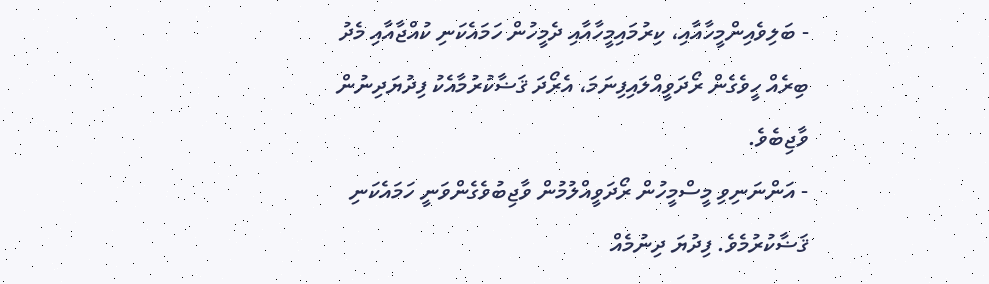- ބަލިވެއިންމީހާއާއި، ކިރުމައިމީހާއާއި ދެމީހުން ހަމައެކަނި ކުއްޖާއާއި މެދު ބިރެއް ހީވެގެން ރޯދަވީއްލައިފިނަމަ، އެރޯދަ ޤަޟާކުރުމާއެކު ފިދުޔަދިނުން ވާޖިބެވެ.
- އަންނަނިވި މީސްމީހުން ރޯދަވީއްލުމުން ވާޖިބުވެގެންވަނީ ހަމައެކަނި ޤަޟާކުރުމެވެ. ފިދުޔަ ދިނުމެއް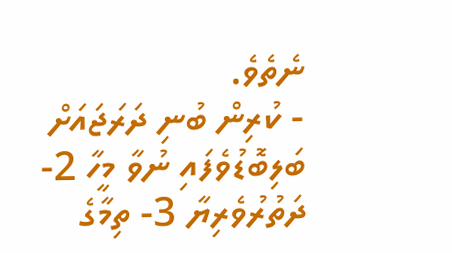ނެތެވެ.
- ކުރިން ބުނި ދަރަޖައަށް ބަލިބޮޑުވެފައި ނުވާ މީހާ 2- ދަތުރުވެރިޔާ 3- ތިމާގެ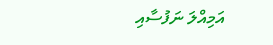އަމިއްލަ ނަފުސާއި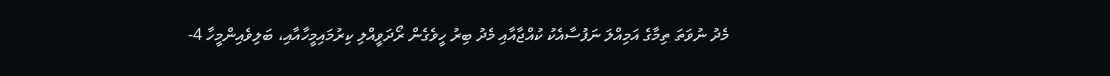މެދު ނުވަތަ ތިމާގެ އަމިއްލަ ނަފުސާއެކު ކުއްޖާއާއި މެދު ބިރު ހީވެގެން ރޯދަވީއްލި ކިރުމައިމީހާއާއި، ބަލިވެއިންމީހާ 4-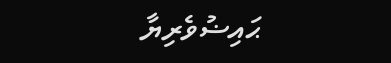ޙައިޟުވެރިޔާ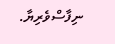ނިފާސްވެރިޔާ.